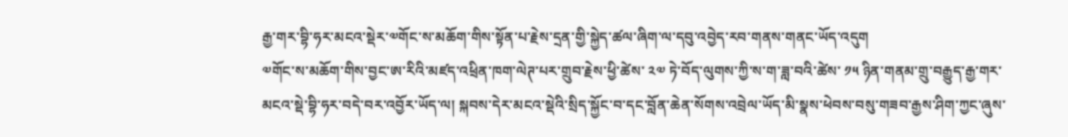རྒྱ་གར་བྷི་ཧར་མངའ་སྡེར་༧གོང་ས་མཆོག་གིས་སྟོན་པ་རྗེས་དྲན་གྱི་སྐྱེད་ཚལ་ཞིག་ལ་དབུ་འབྱེད་རབ་གནས་གནང་ཡོད་འདུག
༧གོང་ས་མཆོག་གིས་བྱང་ཨ་རིའི་མཛད་འཕྲིན་ཁག་ལེཊ་པར་གྲུབ་རྗེས་ཕྱི་ཚེས་ ༢༧ ཏེ་བོད་ལུགས་ཀྱི་ས་ག་ཟླ་བའི་ཚེས་ ༡༥ ཉིན་གནམ་གྲུ་བརྒྱུད་རྒྱ་གར་མངའ་སྡེ་བྷི་ཧར་བདེ་བར་འབྱོར་ཡོད་ལ། སྐབས་དེར་མངའ་སྡེའི་སྲིད་སྐྱོང་བ་དང་བློན་ཆེན་སོགས་འབྲེལ་ཡོད་མི་སྣས་ཕེབས་བསུ་གཟབ་རྒྱས་ཤིག་ཀྱང་ཞུས་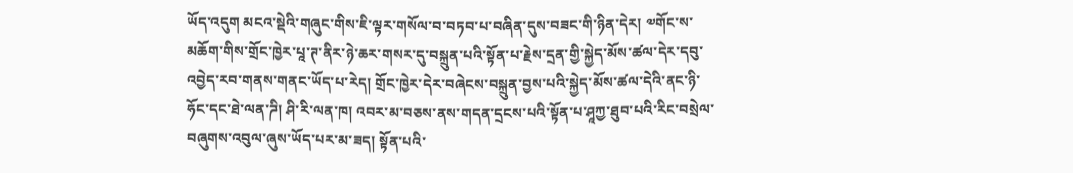ཡོད་འདུག མངའ་སྡེའི་གཞུང་གིས་ཇི་ལྟར་གསོལ་བ་བཏབ་པ་བཞིན་དུས་བཟང་གི་ཉིན་དེར། ༧གོང་ས་མཆོག་གིས་གྲོང་ཁྱེར་པཱ་ཊ་ནིར་ཉེ་ཆར་གསར་དུ་བསྐྲུན་པའི་སྟོན་པ་རྗེས་དྲན་གྱི་སྐྱེད་མོས་ཚལ་དེར་དབུ་འབྱེད་རབ་གནས་གནང་ཡོད་པ་རེད། གྲོང་ཁྱེར་དེར་བཞེངས་བསྐྲུན་བྱས་པའི་སྐྱེད་མོས་ཚལ་དེའི་ནང་ཉི་ཧོང་དང་ཐེ་ལན་ཌི། ཤི་རི་ལན་ཁ། འབར་མ་བཅས་ནས་གདན་དྲངས་པའི་སྟོན་པ་ཤཱཀྱ་ཐུབ་པའི་རིང་བསྲེལ་བཞུགས་འབུལ་ཞུས་ཡོད་པར་མ་ཟད། སྟོན་པའི་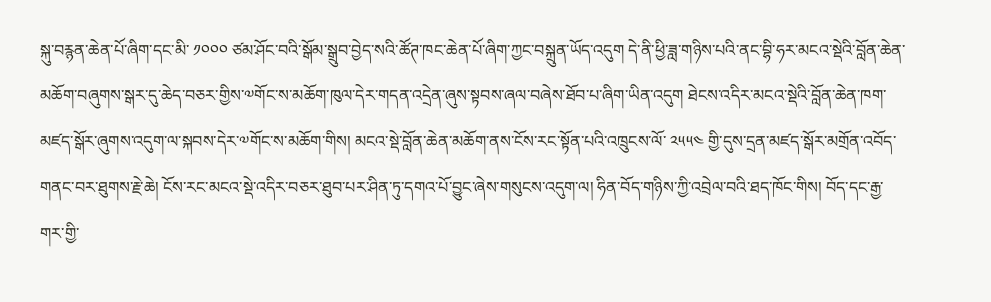སྐུ་བརྙན་ཆེན་པོ་ཞིག་དང་མི་ ༡༠༠༠ ཙམ་ཤོང་བའི་སྒོམ་སྒྲུབ་བྱེད་སའི་ཚོཊ་ཁང་ཆེན་པོ་ཞིག་ཀྱང་བསྐྲུན་ཡོད་འདུག དེ་ནི་ཕྱི་ཟླ་གཉིས་པའི་ནང་བྷི་ཧར་མངའ་སྡེའི་བློན་ཆེན་མཆོག་བཞུགས་སྒར་དུ་ཆེད་བཅར་གྱིས་༧གོང་ས་མཆོག་ཁུལ་དེར་གདན་འདྲེན་ཞུས་སྟབས་ཞལ་བཞེས་ཐོབ་པ་ཞིག་ཡིན་འདུག ཐེངས་འདིར་མངའ་སྡེའི་བློན་ཆེན་ཁག་མཛད་སྒོར་ཞུགས་འདུག་ལ་སྐབས་དེར་༧གོང་ས་མཆོག་གིས། མངའ་སྡེ་བློན་ཆེན་མཆོག་ནས་ངོས་རང་སྟོན་པའི་འཁྲུངས་ལོ་ ༢༥༥༤ གྱི་དུས་དྲན་མཛད་སྒོར་མགྲོན་འབོད་གནང་བར་ཐུགས་རྗེ་ཆེ། ངོས་རང་མངའ་སྡེ་འདིར་བཅར་ཐུབ་པར་ཤིན་ཏུ་དགའ་པོ་བྱུང་ཞེས་གསུངས་འདུག་ལ། ཧིན་བོད་གཉིས་ཀྱི་འབྲེལ་བའི་ཐད་ཁོང་གིས། བོད་དང་རྒྱ་གར་གྱི་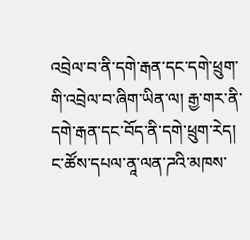འབྲེལ་བ་ནི་དགེ་རྒན་དང་དགེ་ཕྲུག་གི་འབྲེལ་བ་ཞིག་ཡིན་ལ། རྒྱ་གར་ནི་དགེ་རྒན་དང་བོད་ནི་དགེ་ཕྲུག་རེད། ང་ཚོས་དཔལ་ནཱ་ལན་ཌའི་མཁས་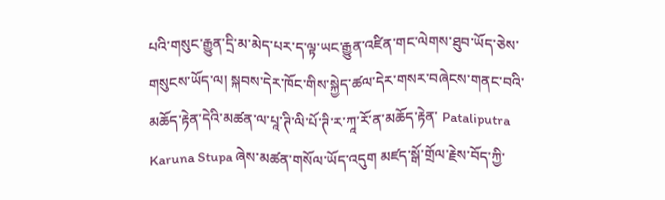པའི་གསུང་རྒྱུན་དྲི་མ་མེད་པར་ད་ལྟ་ཡང་རྒྱུན་འཛིན་གང་ལེགས་ཐུབ་ཡོད་ཅེས་གསུངས་ཡོད་ལ། སྐབས་དེར་ཁོང་གིས་སྐྱེད་ཚལ་དེར་གསར་བཞེངས་གནང་བའི་མཆོད་རྟེན་དེའི་མཚན་ལ་པཱ་ཊི་ལི་པོ་ཊི་ར་ཀཱ་རོ་ན་མཆོད་རྟེན་ Pataliputra Karuna Stupa ཞེས་མཚན་གསོལ་ཡོད་འདུག མཛད་སྒོ་གྲོལ་རྗེས་བོད་ཀྱི་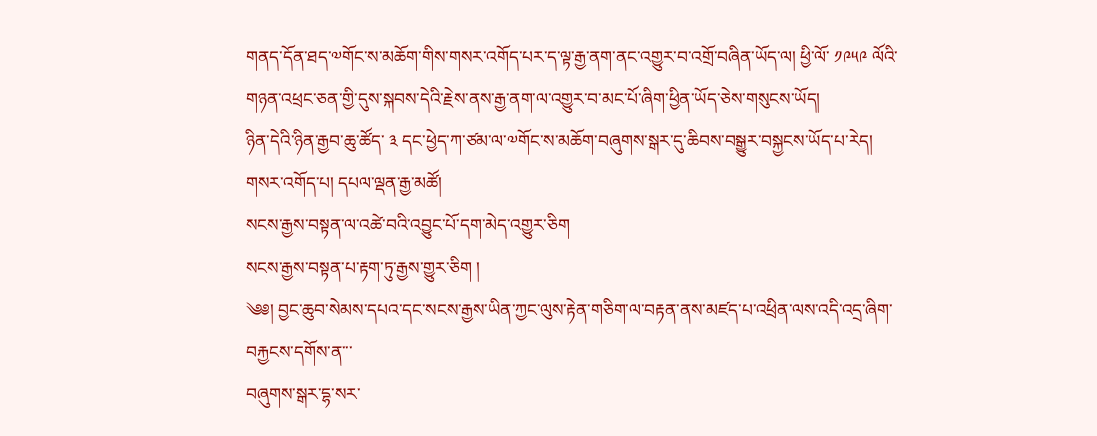གནད་དོན་ཐད་༧གོང་ས་མཆོག་གིས་གསར་འགོད་པར་ད་ལྟ་རྒྱ་ནག་ནང་འགྱུར་བ་འགྲོ་བཞིན་ཡོད་ལ། ཕྱི་ལོ་ ༡༩༥༩ ལོའི་གཉན་འཕྲང་ཅན་གྱི་དུས་སྐབས་དེའི་རྗེས་ནས་རྒྱ་ནག་ལ་འགྱུར་བ་མང་པོ་ཞིག་ཕྱིན་ཡོད་ཅེས་གསུངས་ཡོད།
ཉིན་དེའི་ཉིན་རྒྱབ་ཆུ་ཚོད་ ༣ དང་ཕྱེད་ཀ་ཙམ་ལ་༧གོང་ས་མཆོག་བཞུགས་སྒར་དུ་ཆིབས་བསྒྱུར་བསྐྱངས་ཡོད་པ་རེད།
གསར་འགོད་པ། དཔལ་ལྡན་རྒྱ་མཚོ།
སངས་རྒྱས་བསྟན་ལ་འཚེ་བའི་འབྱུང་པོ་དག་མེད་འགྱུར་ཅིག
སངས་རྒྱས་བསྟན་པ་རྟག་ཏུ་རྒྱས་གྱུར་ཅིག །
༄༅། བྱང་ཆུབ་སེམས་དཔའ་དང་སངས་རྒྱས་ཡིན་ཀྱང་ལུས་རྟེན་གཅིག་ལ་བརྟན་ནས་མཛད་པ་འཕྲིན་ལས་འདི་འདྲ་ཞིག་བརྐྱངས་དགོས་ན་་་
བཞུགས་སྒར་དྷ་སར་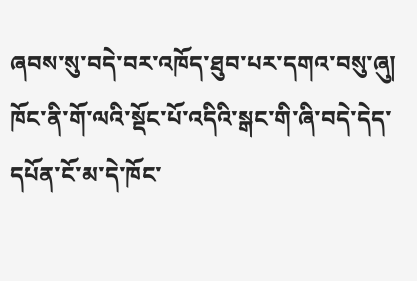ཞབས་སུ་བདེ་བར་འཁོད་ཐུབ་པར་དགའ་བསུ་ཞུ།
ཁོང་ནི་གོ་ལའི་སྡོང་པོ་འདིའི་སྒང་གི་ཞི་བདེ་དེད་དཔོན་ངོ་མ་དེ་ཁོང་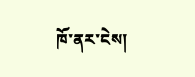ཁོ་ནར་ངེས།